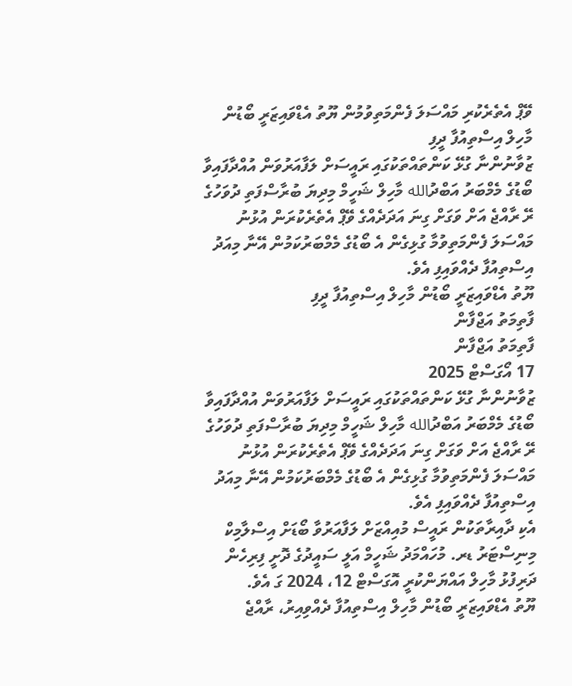ވޭޕް އެތެރެކުރި މައްސަލަ ފެންމަތިވުމުން ޔޫތު އެޑްވައިޒަރީ ބޯޑުން މާހިލް އިސްތިއުފާ ދީފި
ޒުވާނުންނާ ގުޅޭ ކަންތައްތަކުގައި ރައީސަށް ލަފާއަރުވަން އުއްދާފައިވާ ބޯޑުގެ މެމްބަރު އަބްދުالله މާހިލް ޝަހީމް މިދިޔަ ބުރާސްފަތި ދުވަހުގެ ރޭ ރާއްޖެ އަށް ވަގަށް ގިނަ އަދަދެއްގެ ވޭޕް އެތެރެކުރަން އުޅުނު މައްސަލަ ފެންމަތިވުމާ ގުޅިގެން އެ ބޯޑުގެ މެމްބަރުކަމުން އޭނާ މިއަދު އިސްތިއުފާ ދެއްވައިފި އެވެ.
ޔޫތު އެޑްވައިޒަރީ ބޯޑުން މާހިލް އިސްތިއުފާ ދީފި
ފާތިމަތު އަޖްފާން
ފާތިމަތު އަޖްފާން
17 އޯގަސްޓް 2025
ޒުވާނުންނާ ގުޅޭ ކަންތައްތަކުގައި ރައީސަށް ލަފާއަރުވަން އުއްދާފައިވާ ބޯޑުގެ މެމްބަރު އަބްދުالله މާހިލް ޝަހީމް މިދިޔަ ބުރާސްފަތި ދުވަހުގެ ރޭ ރާއްޖެ އަށް ވަގަށް ގިނަ އަދަދެއްގެ ވޭޕް އެތެރެކުރަން އުޅުނު މައްސަލަ ފެންމަތިވުމާ ގުޅިގެން އެ ބޯޑުގެ މެމްބަރުކަމުން އޭނާ މިއަދު އިސްތިއުފާ ދެއްވައިފި އެވެ.
އެކި ދާއިރާތަކުން ރައީސް މުއިއްޒަށް ލަފާއަރުވާ ބޯޑަށް އިސްލާމިކް މިނިސްޓަރު ޑރ. މުހައްމަދު ޝަހީމް އަލީ ސައީދުގެ ދޮށީ ފިރިހެން ދަރިފުޅު މާހިލް އައްޔަންކުރީ އޮގަސްޓް 12، 2024 ގަ އެވެ.
ޔޫތު އެޑްވައިޒަރީ ބޯޑުން މާހިލް އިސްތިއުފާ ދެއްވިއިރު، ރާއްޖެ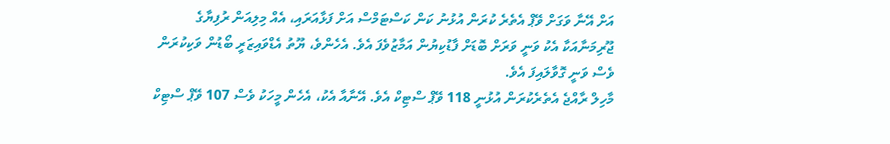އަށް އޭނާ ވަގަށް ވޭޕް އެތެރެ ކުރަން އުޅުނު ކަން ކަސްޓަމްސް އަށް ފަޅާއަރައި، އެއް މިލިއަން ރުފިޔާގެ ޖޫރިމަނާއަކާ އެކު ވަނީ ވަރަށް ބޮޑަށް ފާޑުކިޔުން އަމާޒުވެފަ އެވެ. އެހެންވެ، ޔޫތު އެޑްވައިޒަރީ ބޯޑުން ވަކިކުރަން ވެސް ވަނީ ގޮވާލައިފަ އެވެ.
މާހިލް ރާއްޖެ އެތެރެކުރަން އުޅުނީ 118 ވޭޕް ސްޓިކް އެވެ. އޭނާއާ އެކު، އެހެން މީހަކު ވެސް 107 ވޭޕް ސްޓިކް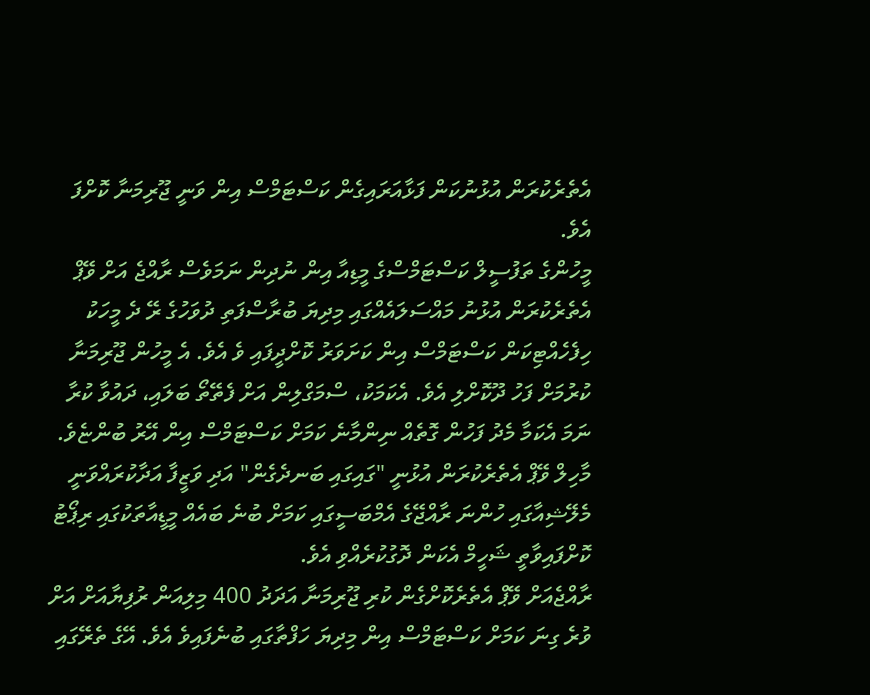އެތެރެކުރަން އުޅުނުކަން ފަޅާއަރައިގެން ކަސްޓަމްސް އިން ވަނީ ޖޫރިމަނާ ކޮށްފަ އެވެ.
މީހުންގެ ތަފުސީލް ކަސްޓަމްސްގެ މީޑިއާ އިން ނުދިން ނަމަވެސް ރާއްޖެ އަށް ވޭޕް އެތެރެކުރަން އުޅުނު މައްސަލައެއްގައި މިދިޔަ ބުރާސްފަތި ދުވަހުގެ ރޭ ދެ މީހަކު ހިފެހެއްޓިކަން ކަސްޓަމްސް އިން ކަށަވަރު ކޮށްދީފައި ވެ އެވެ. އެ މީހުން ޖޫރިމަނާ ކުރުމަށް ފަހު ދޫކޮށްލި އެވެ. އެކަމަކު، ސްމަގްލިން އަށް ފެތޭތޯ ބަލައި، ދައުވާ ކުރާ ނަމަ އެކަމާ މެދު ފަހުން ގޮތެއް ނިންމާނެ ކަމަށް ކަސްޓަމްސް އިން އޭރު ބުންޏެވެ.
މާހިލް ވޭޕް އެތެރެކުރަން އުޅުނީ "ގައިގައި ބަނދެގެން" އަދި ވަޒީފާ އަދާކުރައްވަނީ މެލޭޝިއާގައި ހުންނަ ރާއްޖޭގެ އެމްބަސީގައި ކަމަށް ބުނެ ބައެއް މީޑީއާތަކުގައި ރިޕޯޓު ކޮށްފައިވާތީ ޝަހީމް އެކަން ދޮގުކުރެއްވި އެވެ.
ރާއްޖެއަށް ވޭޕް އެތެރެކޮށްގެން ކުރި ޖޫރިމަނާ އަދަދު 400 މިލިއަން ރުފިޔާއަށް އަށް ވުރެ ގިނަ ކަމަށް ކަސްޓަމްސް އިން މިދިޔަ ހަފްތާގައި ބުނެފައިވެ އެވެ. އޭގެ ތެރޭގައި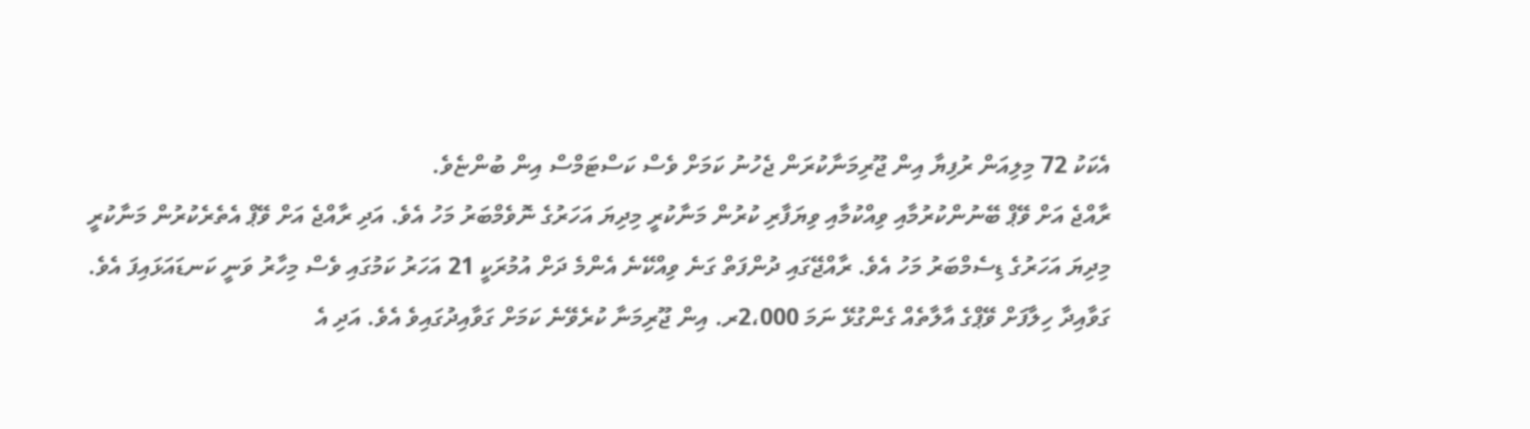އެކަކު 72 މިލިއަން ރުފިޔާ އިން ޖޫރިމަނާކުރަން ޖެހުނު ކަމަށް ވެސް ކަސްޓަމްސް އިން ބުންޏެވެ.
ރާއްޖެ އަށް ވޭޕް ބޭނުންކުރުމާއި ވިއްކުމާއި ވިޔަފާރި ކުރުން މަނާކުރީ މިދިޔަ އަހަރުގެ ނޮވެމްބަރު މަހު އެވެ. އަދި ރާއްޖެ އަށް ވޭޕް އެތެރެކުރުން މަނާކުރީ މިދިޔަ އަހަރުގެ ޑިސެމްބަރު މަހު އެވެ. ރާއްޖޭގައި ދުންފަތް ގަނެ ވިއްކޭނެ އެންމެ ދަށް އުމުރަކީ 21 އަހަރު ކަމުގައި ވެސް މިހާރު ވަނީ ކަނޑައަޅައިފަ އެވެ.
ގަވާއިދާ ހިލާފަށް ވޭޕްގެ އާލާތެއް ގެންގުޅޭ ނަމަ 2،000ރ. އިން ޖޫރިމަނާ ކުރެވޭނެ ކަމަށް ގަވާއިދުގައިވެ އެވެ. އަދި އެ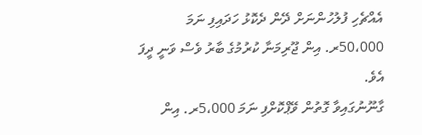އެއްޗެހި ފުލުހުންނަށް ދޭން ދެކޮޅު ހަދައިފި ނަމަ 50،000ރ. އިން ޖޫރިމަނާ ކުރުމުގެ ބާރު ވެސް ވަނީ ދީފަ އެވެ.
ގާނޫނުގައިވާ ގޮތުން ވޭޕްކޮށްފި ނަމަ 5،000ރ. އިން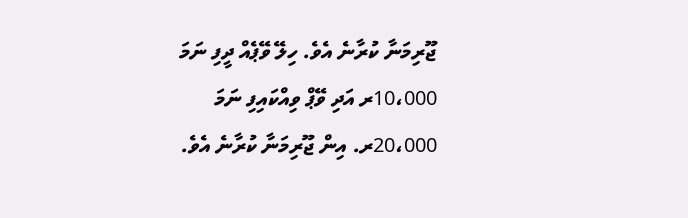ޖޫރިމަނާ ކުރާނެ އެވެ. ހިލޭ ވޭޕެއް ދީފި ނަމަ 10،000ރ އަދި ވޭޕް ވިއްކައިފި ނަމަ 20،000ރ. އިން ޖޫރިމަނާ ކުރާނެ އެވެ.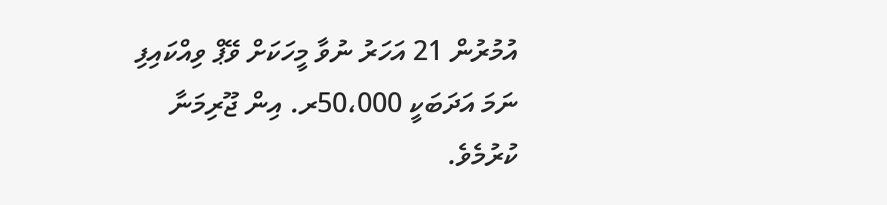އުމުރުން 21 އަހަރު ނުވާ މީހަކަށް ވޭޕް ވިއްކައިފި ނަމަ އަދަބަކީ 50،000ރ. އިން ޖޫރިމަނާ ކުރުމެވެ.